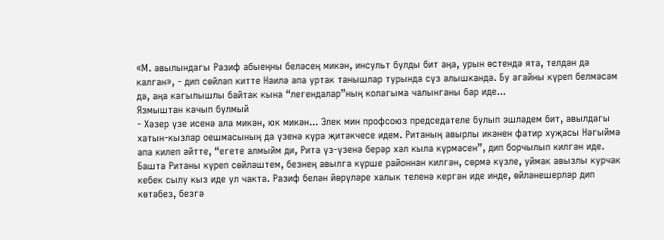«М. авылындагы Разиф абыеңны беләсең микән, инсульт булды бит аңа, урын өстендә ята, телдән дә калган», - дип сөйләп китте Наилә апа уртак танышлар турында сүз алышканда. Бу агайны күреп белмәсәм дә, аңа кагылышлы байтак кына “легендалар”ның колагыма чалынганы бар иде...
Язмыштан качып булмый
- Хәзер үзе исенә ала микән, юк микән... Элек мин профсоюз председателе булып эшләдем бит, авылдагы хатын-кызлар оешмасының да үзенә күрә җитәкчесе идем. Ританың авырлы икәнен фатир хуҗасы Нәгыймә апа килеп әйтте, “егете алмыйм ди, Рита үз-үзенә берәр хәл кыла күрмәсен”, дип борчылып килгән иде.
Башта Ританы күреп сөйләштем, безнең авылга күрше районнан килгән, сөрмә күзле, уймак авызлы курчак кебек сылу кыз иде ул чакта. Разиф белән йөрүләре халык теленә кергән иде инде, өйләнешерләр дип көтәбез, безгә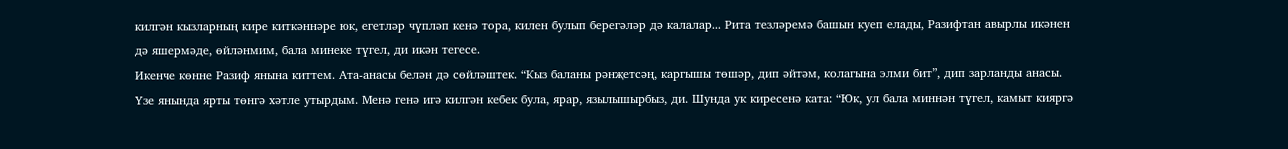килгән кызларның кире киткәннәре юк, егетләр чүпләп кенә тора, килен булып берегәләр дә калалар... Рита тезләремә башын куеп елады, Разифтан авырлы икәнен дә яшермәде, өйләнмим, бала минеке түгел, ди икән тегесе.
Икенче көнне Разиф янына киттем. Ата-анасы белән дә сөйләштек. “Кыз баланы рәнҗетсәң, каргышы төшәр, дип әйтәм, колагына элми бит”, дип зарланды анасы. Үзе янында ярты төнгә хәтле утырдым. Менә генә игә килгән кебек була, ярар, язылышырбыз, ди. Шунда ук киресенә ката: “Юк, ул бала миннән түгел, камыт кияргә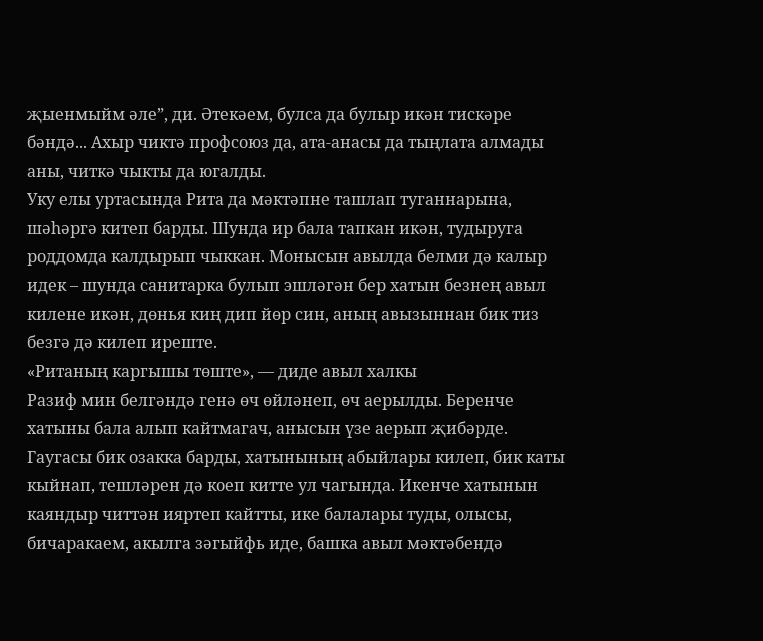җыенмыйм әле”, ди. Әтекәем, булса да булыр икән тискәре бәндә... Ахыр чиктә профсоюз да, ата-анасы да тыңлата алмады аны, читкә чыкты да югалды.
Уку елы уртасында Рита да мәктәпне ташлап туганнарына, шәһәргә китеп барды. Шунда ир бала тапкан икән, тудыруга роддомда калдырып чыккан. Монысын авылда белми дә калыр идек – шунда санитарка булып эшләгән бер хатын безнең авыл килене икән, дөнья киң дип йөр син, аның авызыннан бик тиз безгә дә килеп иреште.
«Ританың каргышы төште», — диде авыл халкы
Разиф мин белгәндә генә өч өйләнеп, өч аерылды. Беренче хатыны бала алып кайтмагач, анысын үзе аерып җибәрде. Гаугасы бик озакка барды, хатынының абыйлары килеп, бик каты кыйнап, тешләрен дә коеп китте ул чагында. Икенче хатынын каяндыр читтән ияртеп кайтты, ике балалары туды, олысы, бичаракаем, акылга зәгыйфь иде, башка авыл мәктәбендә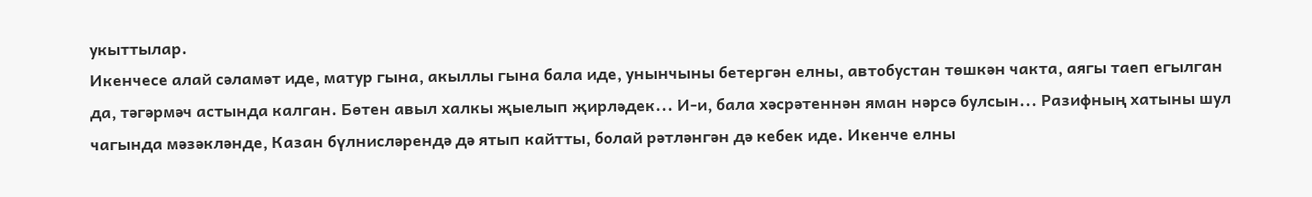укыттылар.
Икенчесе алай сәламәт иде, матур гына, акыллы гына бала иде, унынчыны бетергән елны, автобустан төшкән чакта, аягы таеп егылган да, тәгәрмәч астында калган. Бөтен авыл халкы җыелып җирләдек... И-и, бала хәсрәтеннән яман нәрсә булсын... Разифның хатыны шул чагында мәзәкләнде, Казан бүлнисләрендә дә ятып кайтты, болай рәтләнгән дә кебек иде. Икенче елны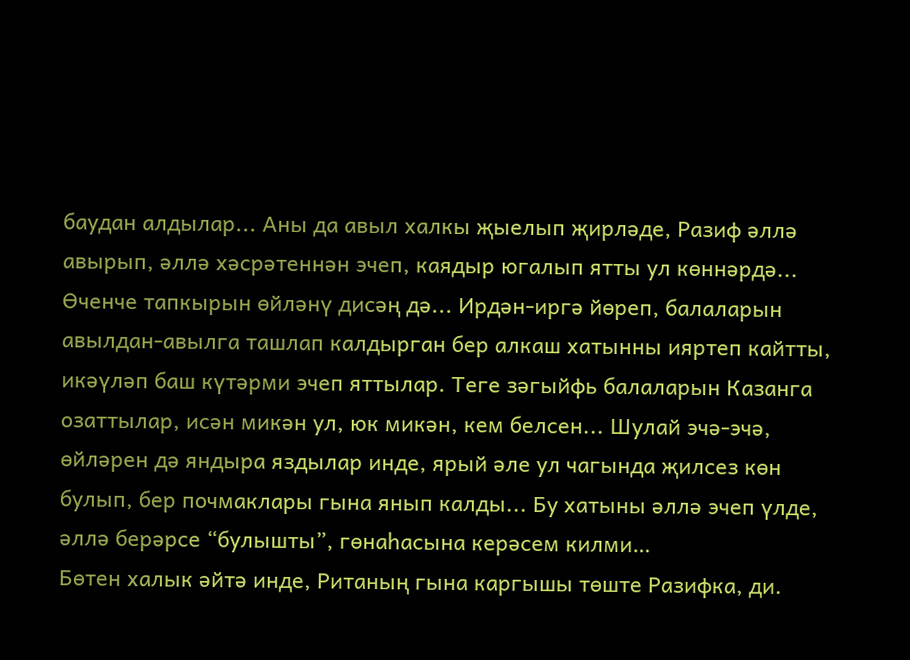баудан алдылар... Аны да авыл халкы җыелып җирләде, Разиф әллә авырып, әллә хәсрәтеннән эчеп, каядыр югалып ятты ул көннәрдә...
Өченче тапкырын өйләнү дисәң дә... Ирдән-иргә йөреп, балаларын авылдан-авылга ташлап калдырган бер алкаш хатынны ияртеп кайтты, икәүләп баш күтәрми эчеп яттылар. Теге зәгыйфь балаларын Казанга озаттылар, исән микән ул, юк микән, кем белсен... Шулай эчә-эчә, өйләрен дә яндыра яздылар инде, ярый әле ул чагында җилсез көн булып, бер почмаклары гына янып калды... Бу хатыны әллә эчеп үлде, әллә берәрсе “булышты”, гөнаһасына керәсем килми…
Бөтен халык әйтә инде, Ританың гына каргышы төште Разифка, ди.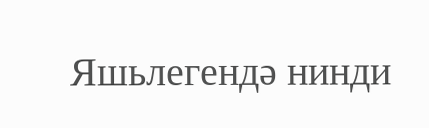Яшьлегендә нинди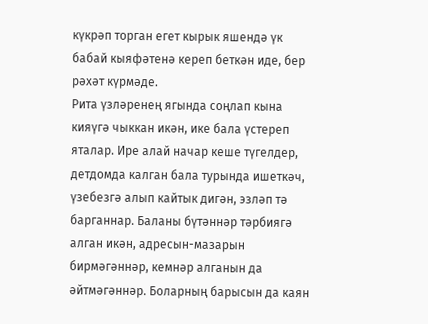күкрәп торган егет кырык яшендә үк бабай кыяфәтенә кереп беткән иде, бер рәхәт күрмәде.
Рита үзләренең ягында соңлап кына кияүгә чыккан икән, ике бала үстереп яталар. Ире алай начар кеше түгелдер, детдомда калган бала турында ишеткәч, үзебезгә алып кайтык дигән, эзләп тә барганнар. Баланы бүтәннәр тәрбиягә алган икән, адресын-мазарын бирмәгәннәр, кемнәр алганын да әйтмәгәннәр. Боларның барысын да каян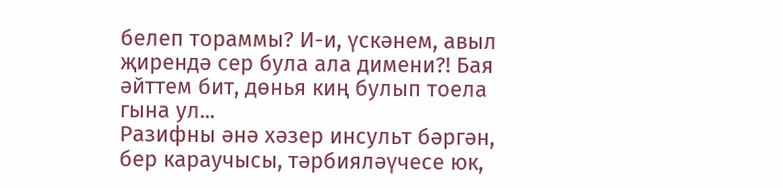белеп тораммы? И-и, үскәнем, авыл җирендә сер була ала димени?! Бая әйттем бит, дөнья киң булып тоела гына ул...
Разифны әнә хәзер инсульт бәргән, бер караучысы, тәрбияләүчесе юк,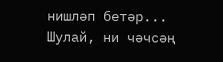нишләп бетәр... Шулай, ни чәчсәң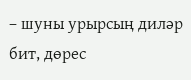– шуны урырсың диләр бит, дөрес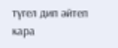түгел дип әйтеп кара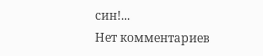син!...
Нет комментариев